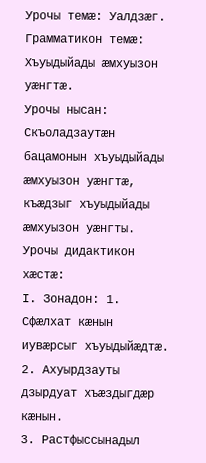Урочы темæ: Уалдзæг.
Грамматикон темæ: Хъуыдыйады æмхуызон уæнгтæ.
Урочы нысан:
Скъоладзаутæн бацамонын хъуыдыйады æмхуызон уæнгтæ, къæдзыг хъуыдыйады æмхуызон уæнгты.
Урочы дидактикон хæстæ:
I. Зонадон: 1. Сфæлхат кæнын иувæрсыг хъуыдыйæдтæ.
2. Ахуырдзауты дзырдуат хъæздыгдæр кæнын.
3. Растфыссынадыл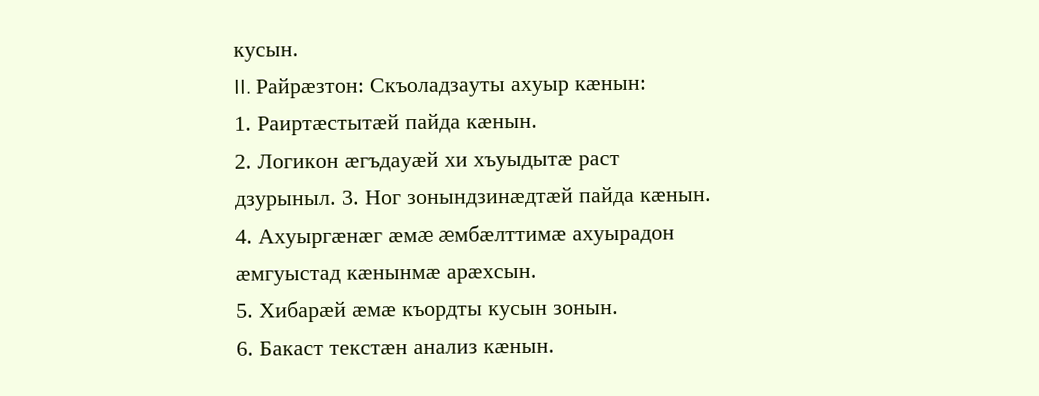кусын.
II. Райрæзтон: Скъоладзауты ахуыр кæнын:
1. Раиртæстытæй пайда кæнын.
2. Логикон æгъдауæй хи хъуыдытæ раст дзурыныл. 3. Ног зонындзинæдтæй пайда кæнын.
4. Ахуыргæнæг æмæ æмбæлттимæ ахуырадон
æмгуыстад кæнынмæ арæхсын.
5. Хибарæй æмæ къордты кусын зонын.
6. Бакаст текстæн анализ кæнын.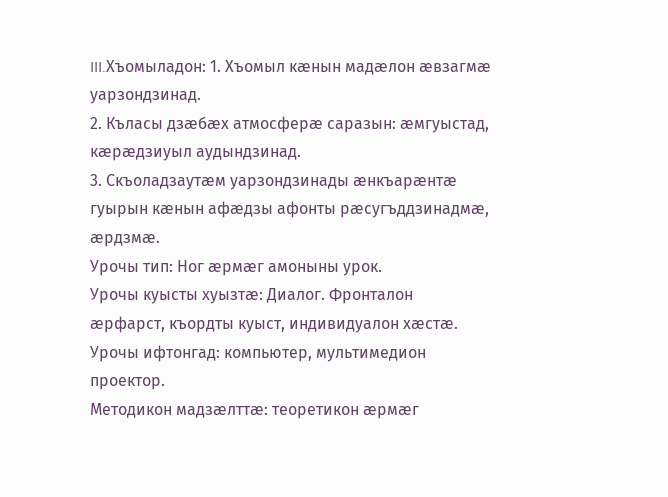III.Хъомыладон: 1. Хъомыл кæнын мадæлон æвзагмæ уарзондзинад.
2. Къласы дзæбæх атмосферæ саразын: æмгуыстад,
кæрæдзиуыл аудындзинад.
3. Скъоладзаутæм уарзондзинады æнкъарæнтæ гуырын кæнын афæдзы афонты рæсугъддзинадмæ, æрдзмæ.
Урочы тип: Ног æрмæг амоныны урок.
Урочы куысты хуызтæ: Диалог. Фронталон æрфарст, къордты куыст, индивидуалон хæстæ.
Урочы ифтонгад: компьютер, мультимедион проектор.
Методикон мадзæлттæ: теоретикон æрмæг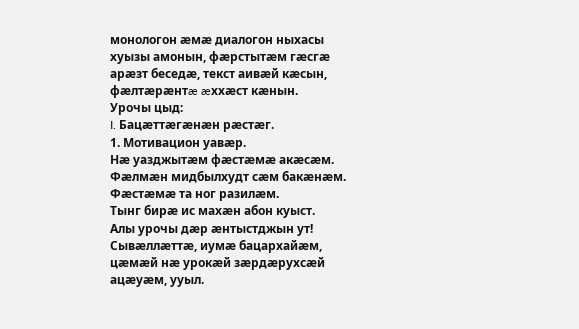монологон æмæ диалогон ныхасы хуызы амонын, фæрстытæм гæсгæ арæзт беседæ, текст аивæй кæсын, фæлтæрæнтæ æххæст кæнын.
Урочы цыд:
I. Бацæттæгæнæн рæстæг.
1. Мотивацион уавæр.
Нæ уазджытæм фæстæмæ акæсæм.
Фæлмæн мидбылхудт сæм бакæнæм.
Фæстæмæ та ног разилæм.
Тынг бирæ ис махæн абон куыст.
Алы урочы дæр æнтыстджын ут!
Сывæллæттæ, иумæ бацархайæм, цæмæй нæ урокæй зæрдæрухсæй ацæуæм, ууыл.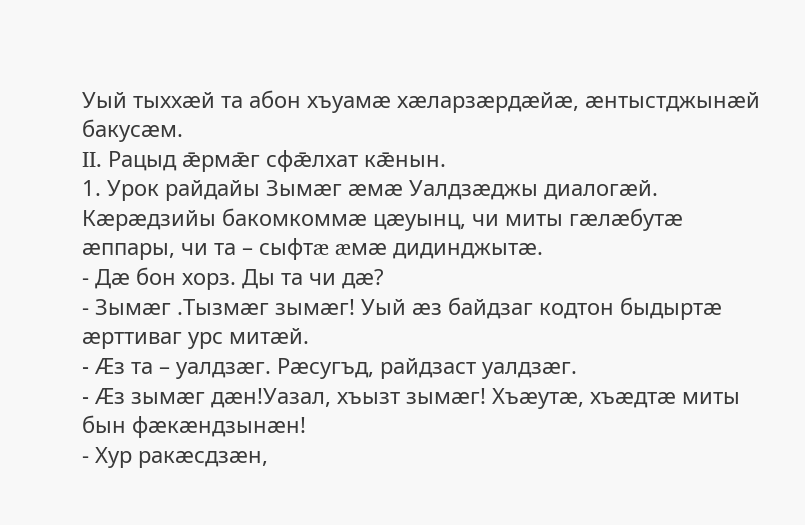Уый тыххæй та абон хъуамæ хæларзæрдæйæ, æнтыстджынæй бакусæм.
II. Рацыд ǣрмǣг сфǣлхат кǣнын.
1. Урок райдайы Зымæг æмæ Уалдзæджы диалогæй. Кæрæдзийы бакомкоммæ цæуынц, чи миты гæлæбутæ æппары, чи та – сыфтæ æмæ дидинджытæ.
- Дæ бон хорз. Ды та чи дæ?
- Зымæг .Тызмæг зымæг! Уый æз байдзаг кодтон быдыртæ æрттиваг урс митæй.
- Æз та – уалдзæг. Рæсугъд, райдзаст уалдзæг.
- Æз зымæг дæн!Уазал, хъызт зымæг! Хъæутæ, хъæдтæ миты бын фæкæндзынæн!
- Хур ракæсдзæн,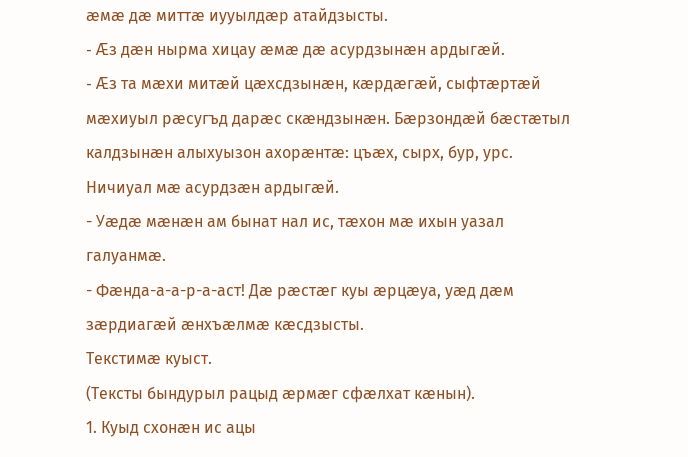æмæ дæ миттæ иууылдæр атайдзысты.
- Æз дæн нырма хицау æмæ дæ асурдзынæн ардыгæй.
- Æз та мæхи митæй цæхсдзынæн, кæрдæгæй, сыфтæртæй мæхиуыл рæсугъд дарæс скæндзынæн. Бæрзондæй бæстæтыл калдзынæн алыхуызон ахорæнтæ: цъæх, сырх, бур, урс. Ничиуал мæ асурдзæн ардыгæй.
- Уæдæ мæнæн ам бынат нал ис, тæхон мæ ихын уазал галуанмæ.
- Фæнда-а-а-р-а-аст! Дæ рæстæг куы æрцæуа, уæд дæм зæрдиагæй æнхъæлмæ кæсдзысты.
Текстимæ куыст.
(Тексты бындурыл рацыд æрмæг сфæлхат кæнын).
1. Куыд схонæн ис ацы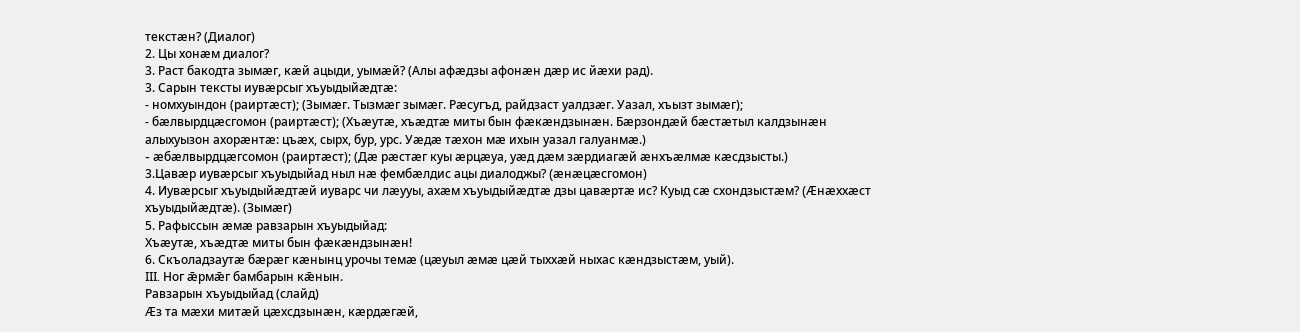текстæн? (Диалог)
2. Цы хонæм диалог?
3. Раст бакодта зымæг, кæй ацыди, уымæй? (Алы афæдзы афонæн дæр ис йæхи рад).
3. Сарын тексты иувæрсыг хъуыдыйæдтæ:
- номхуындон (раиртæст); (Зымæг. Тызмæг зымæг. Рæсугъд, райдзаст уалдзæг. Уазал, хъызт зымæг);
- бæлвырдцæсгомон (раиртæст); (Хъæутæ, хъæдтæ миты бын фæкæндзынæн. Бæрзондæй бæстæтыл калдзынæн алыхуызон ахорæнтæ: цъæх, сырх, бур, урс. Уæдæ тæхон мæ ихын уазал галуанмæ.)
- æбæлвырдцæгсомон (раиртæст); (Дæ рæстæг куы æрцæуа, уæд дæм зæрдиагæй æнхъæлмæ кæсдзысты.)
3.Цавæр иувæрсыг хъуыдыйад ныл нæ фембæлдис ацы диалоджы? (æнæцæсгомон)
4. Иувæрсыг хъуыдыйæдтæй иуварс чи лæууы, ахæм хъуыдыйæдтæ дзы цавæртæ ис? Куыд сæ схондзыстæм? (Æнæххæст хъуыдыйæдтæ). (Зымæг)
5. Рафыссын æмæ равзарын хъуыдыйад:
Хъæутæ, хъæдтæ миты бын фæкæндзынæн!
6. Скъоладзаутæ бæрæг кæнынц урочы темæ (цæуыл æмæ цæй тыххæй ныхас кæндзыстæм, уый).
III. Ног ǣрмǣг бамбарын кǣнын.
Равзарын хъуыдыйад (слайд)
Æз та мæхи митæй цæхсдзынæн, кæрдæгæй,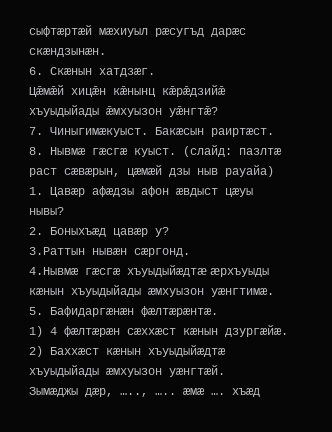сыфтæртæй мæхиуыл рæсугъд дарæс скæндзынæн.
6. Скæнын хатдзæг.
Цǣмǣй хицǣн кǣнынц кǣрǣдзийǣ хъуыдыйады ǣмхуызон уǣнгтǣ?
7. Чиныгимæкуыст. Бакæсын раиртæст.
8. Нывмæ гæсгæ куыст. (слайд: пазлтæ раст сæвæрын, цæмæй дзы ныв рауайа)
1. Цавæр афæдзы афон æвдыст цæуы нывы?
2. Боныхъæд цавæр у?
3.Раттын нывæн сæргонд.
4.Нывмæ гæсгæ хъуыдыйæдтæ æрхъуыды кæнын хъуыдыйады æмхуызон уæнгтимæ.
5. Бафидаргæнæн фæлтæрæнтæ.
1) 4 фæлтæрæн сæххæст кæнын дзургæйæ.
2) Баххæст кæнын хъуыдыйæдтæ хъуыдыйады æмхуызон уæнгтæй.
Зымæджы дæр, ….., ….. æмæ …. хъæд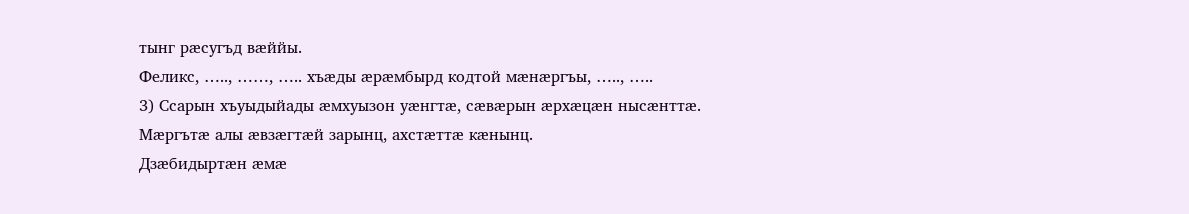тынг рæсугъд вæййы.
Феликс, ….., ……, ….. хъæды æрæмбырд кодтой мæнæргъы, ….., …..
3) Ссарын хъуыдыйады æмхуызон уæнгтæ, сæвæрын æрхæцæн нысæнттæ.
Мæргътæ алы æвзæгтæй зарынц, ахстæттæ кæнынц.
Дзæбидыртæн æмæ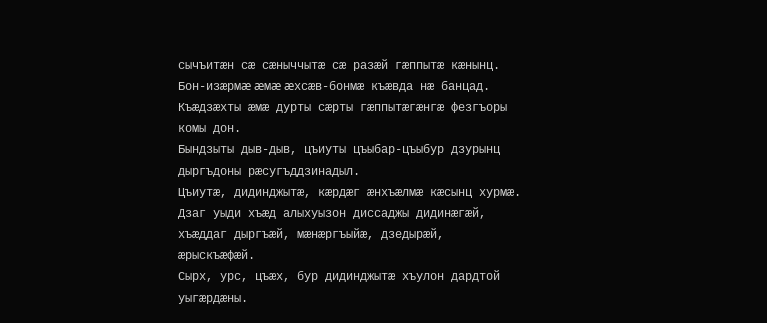сычъитæн сæ сæныччытæ сæ разæй гæппытæ кæнынц.
Бон-изæрмæ æмæ æхсæв-бонмæ къæвда нæ банцад.
Къæдзæхты æмæ дурты сæрты гæппытæгæнгæ фезгъоры комы дон.
Бындзыты дыв-дыв, цъиуты цъыбар-цъыбур дзурынц дыргъдоны рæсугъддзинадыл.
Цъиутæ, дидинджытæ, кæрдæг æнхъæлмæ кæсынц хурмæ.
Дзаг уыди хъæд алыхуызон диссаджы дидинæгæй, хъæддаг дыргъæй, мæнæргъыйæ, дзедырæй, æрыскъæфæй.
Сырх, урс, цъæх, бур дидинджытæ хъулон дардтой уыгæрдæны.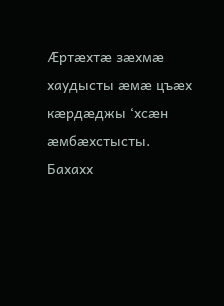Æртæхтæ зæхмæ хаудысты æмæ цъæх кæрдæджы ‘хсæн æмбæхстысты. Бахахх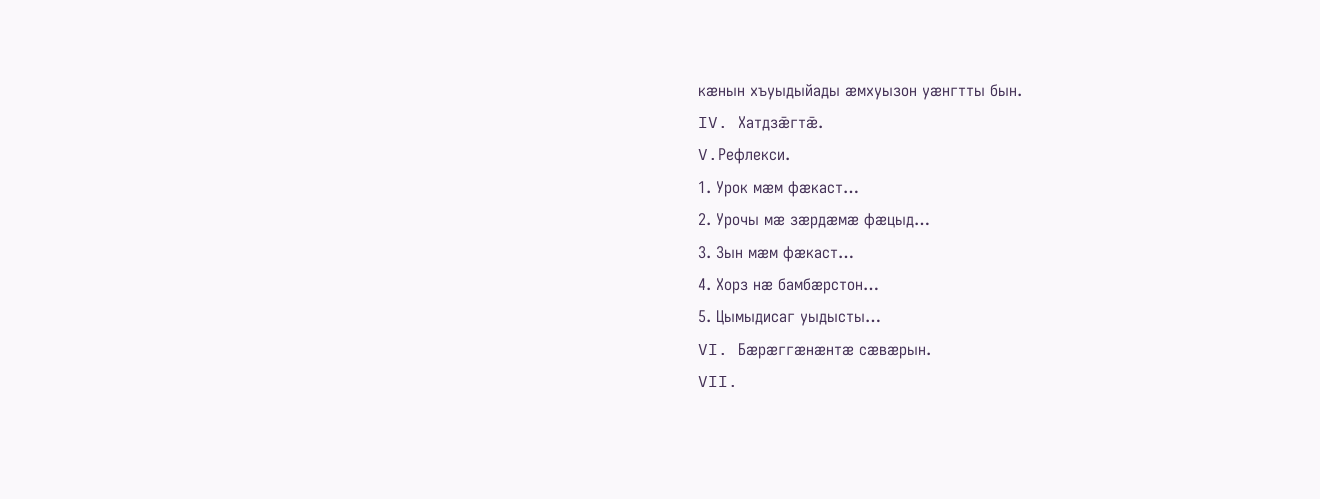кæнын хъуыдыйады æмхуызон уæнгтты бын.
IV. Хатдзǣгтǣ.
V.Рефлекси.
1. Урок мæм фæкаст…
2. Урочы мæ зæрдæмæ фæцыд…
3. Зын мæм фæкаст…
4. Хорз нæ бамбæрстон…
5. Цымыдисаг уыдысты…
VI. Бæрæггæнæнтæ сæвæрын.
VII.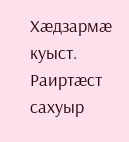Хæдзармæ куыст.
Раиртæст сахуыр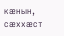кæнын, сæххæст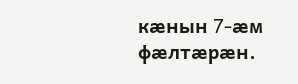кæнын 7-æм фæлтæрæн.